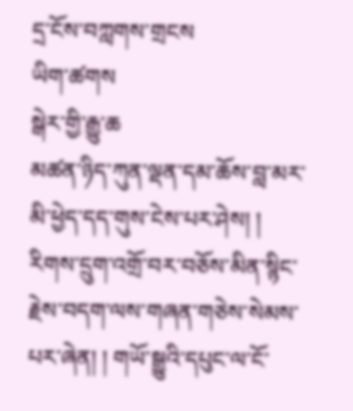དྲ་ངོས་བཀླགས་གྲངས
ཡིག་ཚགས
སྒེར་གྱི་རྒྱུ་ཆ
མཚན་ཉིད་ཀུན་ལྡན་དམ་ཆོས་བླ་མར་མི་ཕྱེད་དད་གུས་ངེས་པར་ཤེས། ། རིགས་དྲུག་འགྲོ་བར་བཅོས་མིན་སྙིང་རྗེས་བདག་ལས་གཞན་གཅེས་སེམས་པར་ཞེན། ། གཡོ་སྒྱུའི་དཔུང་ལ་ངོ་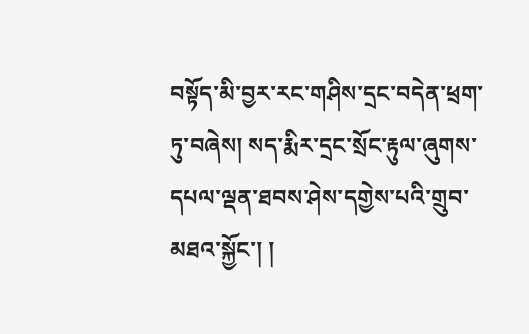བསྟོད་མི་བྱར་རང་གཤིས་དྲང་བདེན་ཕྲག་ཏུ་བཞེས། སད་རྨིར་དྲང་སྲོང་རྟུལ་ཞུགས་དཔལ་ལྡན་ཐབས་ཤེས་དགྱེས་པའི་གྲུབ་མཐའ་སྐྱོང་། །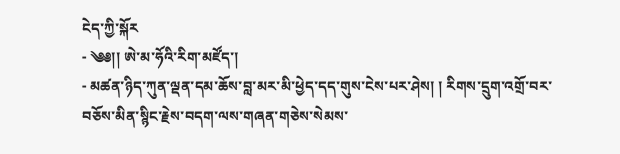ངེད་ཀྱི་སྐོར
- ༄༅།། ཨེ་མ་ཧོའི་རིག་མཛོད་།
- མཚན་ཉིད་ཀུན་ལྡན་དམ་ཆོས་བླ་མར་མི་ཕྱེད་དད་གུས་ངེས་པར་ཤེས། ། རིགས་དྲུག་འགྲོ་བར་བཅོས་མིན་སྙིང་རྗེས་བདག་ལས་གཞན་གཅེས་སེམས་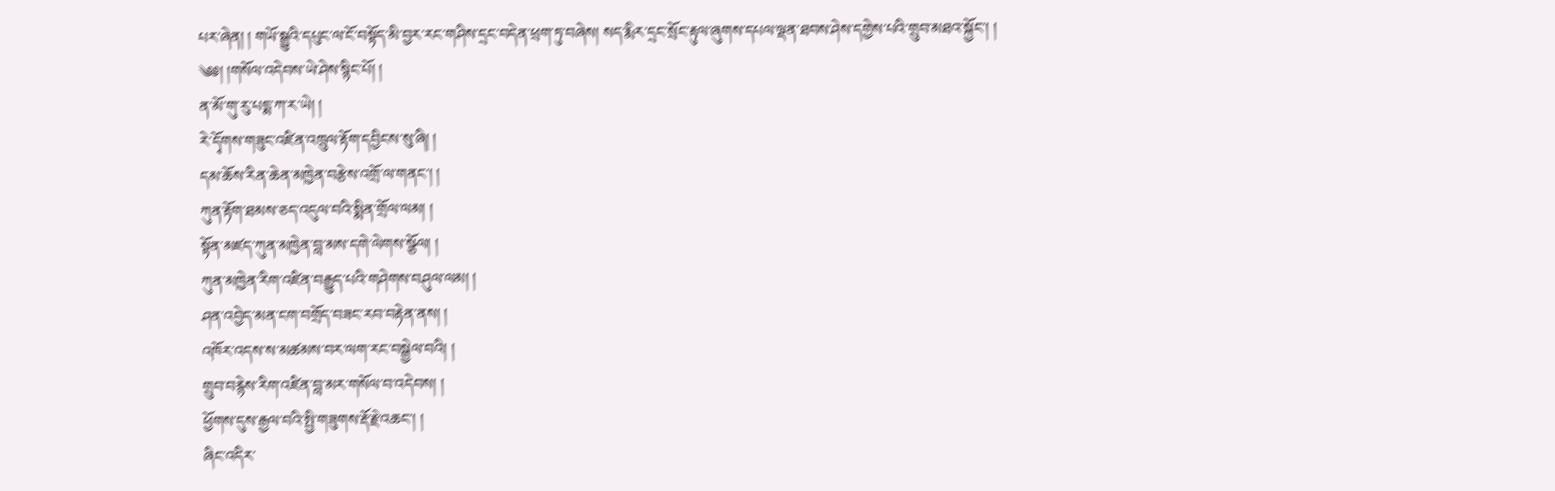པར་ཞེན། ། གཡོ་སྒྱུའི་དཔུང་ལ་ངོ་བསྟོད་མི་བྱར་རང་གཤིས་དྲང་བདེན་ཕྲག་ཏུ་བཞེས། སད་རྨིར་དྲང་སྲོང་རྟུལ་ཞུགས་དཔལ་ལྡན་ཐབས་ཤེས་དགྱེས་པའི་གྲུབ་མཐའ་སྐྱོང་། །
༄༅། །གསོལ་འདེབས་ཡེ་ཤེས་སྙིང་པོ། །
ན་མོ་གུ་རུ་པདྨ་ཀ་ར་ཡེ། །
རེ་དྭོགས་གཟུང་འཛིན་འཁྲུལ་རྟོག་དབྱིངས་སུ་ཞི། །
དམ་ཆོས་རིན་ཆེན་མཁྱེན་བརྩེས་འགྲོ་ལ་གནང་། །
ཀུན་རྟོག་ཐམས་ཅད་འདུལ་བའི་སྨིན་གྲོལ་ལམ། །
སྟོན་མཛད་ཀུན་མཁྱེན་བླ་མས་དགེ་ལེགས་སྩོལ། །
ཀུན་མཁྱེན་རིག་འཛིན་བརྒྱུད་པའི་གཤེགས་བཤུལ་ལམ། །
ཤན་འབྱེད་མན་ངག་བགྲོད་བཟང་རབ་བརྟེན་ནས། །
འཁོར་འདས་ས་མཚམས་བར་ལག་རང་བསྒྱེལ་བའི། །
གྲུབ་བརྙེས་རིག་འཛིན་བླ་མར་གསོལ་བ་འདེབས། །
ཕྱོགས་དུས་རྒྱལ་བའི་སྤྱི་གཟུགས་རྡོ་རྗེ་འཆང་། །
ཞིང་འདིར་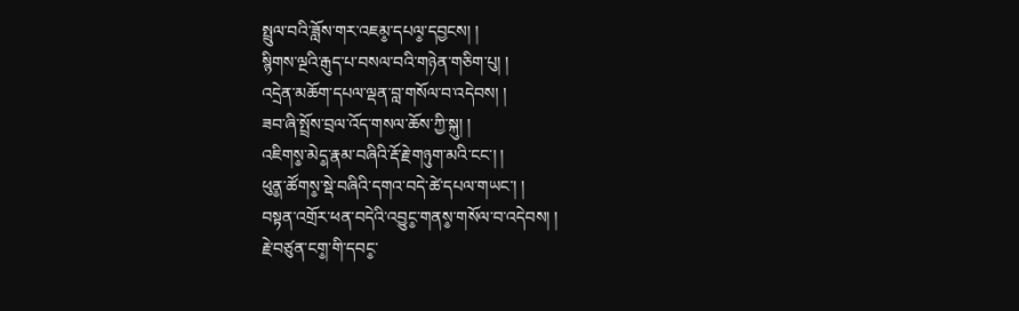སྤྲུལ་བའི་ཟློས་གར་འཇམ༵་དཔལ༵་དབྱངས། །
སྙིགས་ལྔའི་རྒུད་པ་བསལ་བའི་གཉེན་གཅིག་པུ། །
འདྲེན་མཆོག་དཔལ་ལྡན་བླ་གསོལ་བ་འདེབས། །
ཟབ་ཞི་སྤྲོས་བྲལ་འོད་གསལ་ཆོས་ཀྱི་སྐུ། །
འཇིགས༵་མེད༵་རྣམ་བཞིའི་རྡོ་རྗེ་གཉུག་མའི་ངང་། །
ཕུན༵་ཚོགས༵་སྡེ་བཞིའི་དགའ་བདེ་ཚེ་དཔལ་གཡང་། །
བསྟན་འགྲོར་ཕན་བདེའི་འབྱུང༵་གནས༵་གསོལ་བ་འདེབས། །
རྗེ་བཙུན་ངག༵་གི་དབང༵་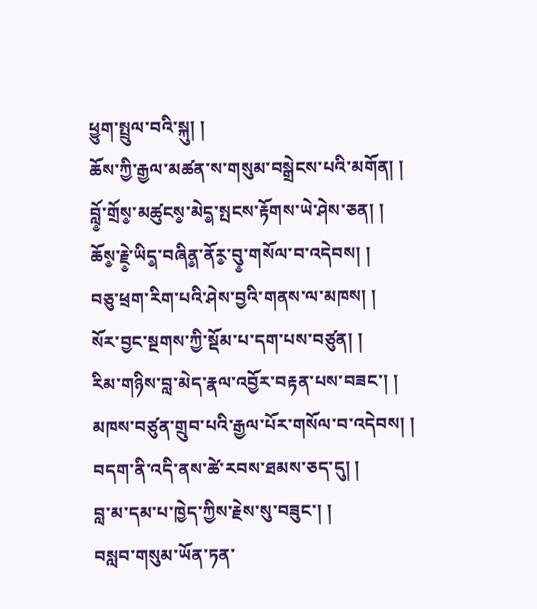ཕྱུག་སྤྲུལ་བའི་སྐུ། །
ཆོས་ཀྱི་རྒྱལ་མཚན་ས་གསུམ་བསྒྲེངས་པའི་མགོན། །
བློ༵་གྲོས༵་མཚུངས༵་མེད༵་སྤངས་རྟོགས་ཡེ་ཤེས་ཅན། །
ཆོས༵་རྗེ༵་ཡིད༵་བཞིན༵་ནོར༵་བུ༵་གསོལ་བ་འདེབས། །
བཅུ་ཕྲག་རིག་པའི་ཤེས་བྱའི་གནས་ལ་མཁས། །
སོར་བྱང་སྔགས་ཀྱི་སྡོམ་པ་དག་པས་བཙུན། །
རིམ་གཉིས་བླ་མེད་རྣལ་འབྱོར་བརྟན་པས་བཟང་། །
མཁས་བཙུན་གྲུབ་པའི་རྒྱལ་པོར་གསོལ་བ་འདེབས། །
བདག་ནི་འདི་ནས་ཚེ་རབས་ཐམས་ཅད་དུ། །
བླ་མ་དམ་པ་ཁྱེད་ཀྱིས་རྗེས་སུ་བཟུང་། །
བསླབ་གསུམ་ཡོན་ཏན་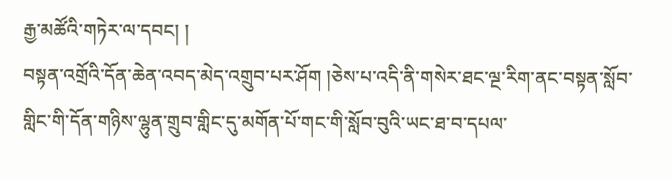རྒྱ་མཚོའི་གཏེར་ལ་དབང། །
བསྟན་འགྲོའི་དོན་ཆེན་འབད་མེད་འགྲུབ་པར་ཤོག །ཅེས་པ་འདི་ནི་གསེར་ཐང་ལྔ་རིག་ནང་བསྟན་སློབ་གླིང་གི་དོན་གཉིས་ལྷུན་གྲུབ་གླིང་དུ་མགོན་པོ་གང་གི་སློབ་བུའི་ཡང་ཐ་བ་དཔལ་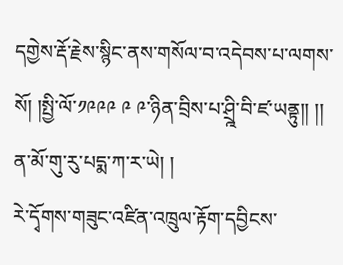དགྱེས་རྡོ་རྗེས་སྙིང་ནས་གསོལ་བ་འདེབས་པ་ལགས་སོ། །སྤྱི་ལོ་༡༩༩༩ ༩ ༩་ཉིན་བྲིས་པ་ཤྲྰི་བི་ཛ་ཡནྟུ།། །།
ན་མོ་གུ་རུ་པདྨ་ཀ་ར་ཡེ། །
རེ་དྭོགས་གཟུང་འཛིན་འཁྲུལ་རྟོག་དབྱིངས་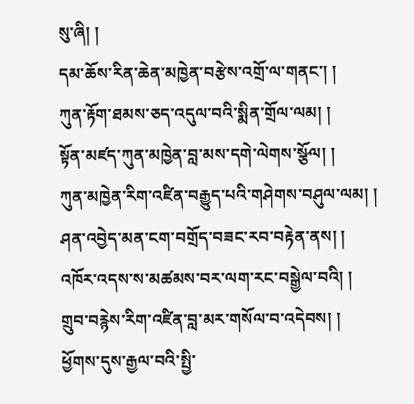སུ་ཞི། །
དམ་ཆོས་རིན་ཆེན་མཁྱེན་བརྩེས་འགྲོ་ལ་གནང་། །
ཀུན་རྟོག་ཐམས་ཅད་འདུལ་བའི་སྨིན་གྲོལ་ལམ། །
སྟོན་མཛད་ཀུན་མཁྱེན་བླ་མས་དགེ་ལེགས་སྩོལ། །
ཀུན་མཁྱེན་རིག་འཛིན་བརྒྱུད་པའི་གཤེགས་བཤུལ་ལམ། །
ཤན་འབྱེད་མན་ངག་བགྲོད་བཟང་རབ་བརྟེན་ནས། །
འཁོར་འདས་ས་མཚམས་བར་ལག་རང་བསྒྱེལ་བའི། །
གྲུབ་བརྙེས་རིག་འཛིན་བླ་མར་གསོལ་བ་འདེབས། །
ཕྱོགས་དུས་རྒྱལ་བའི་སྤྱི་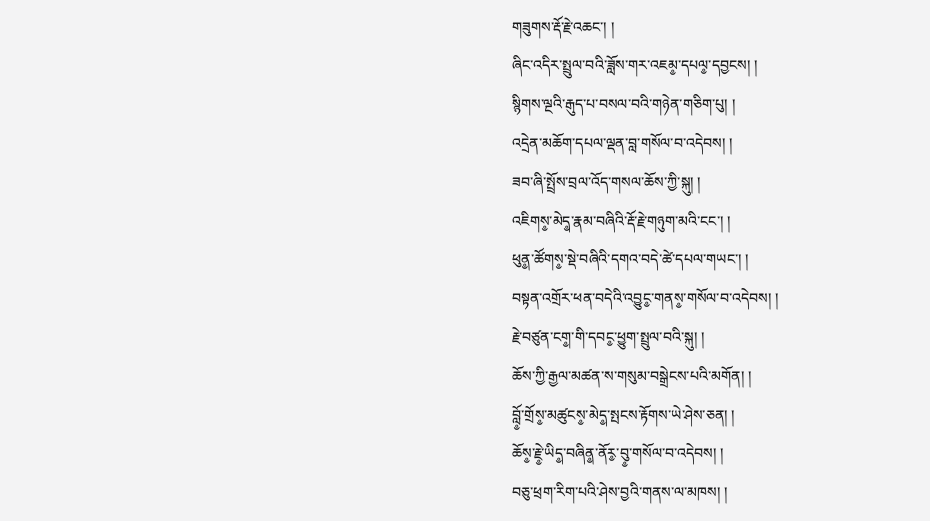གཟུགས་རྡོ་རྗེ་འཆང་། །
ཞིང་འདིར་སྤྲུལ་བའི་ཟློས་གར་འཇམ༵་དཔལ༵་དབྱངས། །
སྙིགས་ལྔའི་རྒུད་པ་བསལ་བའི་གཉེན་གཅིག་པུ། །
འདྲེན་མཆོག་དཔལ་ལྡན་བླ་གསོལ་བ་འདེབས། །
ཟབ་ཞི་སྤྲོས་བྲལ་འོད་གསལ་ཆོས་ཀྱི་སྐུ། །
འཇིགས༵་མེད༵་རྣམ་བཞིའི་རྡོ་རྗེ་གཉུག་མའི་ངང་། །
ཕུན༵་ཚོགས༵་སྡེ་བཞིའི་དགའ་བདེ་ཚེ་དཔལ་གཡང་། །
བསྟན་འགྲོར་ཕན་བདེའི་འབྱུང༵་གནས༵་གསོལ་བ་འདེབས། །
རྗེ་བཙུན་ངག༵་གི་དབང༵་ཕྱུག་སྤྲུལ་བའི་སྐུ། །
ཆོས་ཀྱི་རྒྱལ་མཚན་ས་གསུམ་བསྒྲེངས་པའི་མགོན། །
བློ༵་གྲོས༵་མཚུངས༵་མེད༵་སྤངས་རྟོགས་ཡེ་ཤེས་ཅན། །
ཆོས༵་རྗེ༵་ཡིད༵་བཞིན༵་ནོར༵་བུ༵་གསོལ་བ་འདེབས། །
བཅུ་ཕྲག་རིག་པའི་ཤེས་བྱའི་གནས་ལ་མཁས། །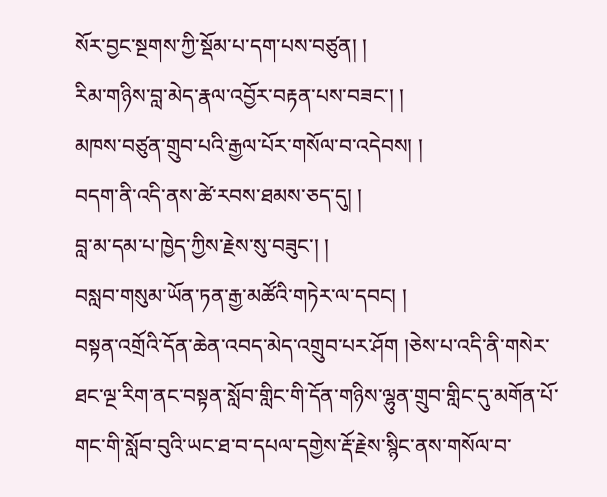སོར་བྱང་སྔགས་ཀྱི་སྡོམ་པ་དག་པས་བཙུན། །
རིམ་གཉིས་བླ་མེད་རྣལ་འབྱོར་བརྟན་པས་བཟང་། །
མཁས་བཙུན་གྲུབ་པའི་རྒྱལ་པོར་གསོལ་བ་འདེབས། །
བདག་ནི་འདི་ནས་ཚེ་རབས་ཐམས་ཅད་དུ། །
བླ་མ་དམ་པ་ཁྱེད་ཀྱིས་རྗེས་སུ་བཟུང་། །
བསླབ་གསུམ་ཡོན་ཏན་རྒྱ་མཚོའི་གཏེར་ལ་དབང། །
བསྟན་འགྲོའི་དོན་ཆེན་འབད་མེད་འགྲུབ་པར་ཤོག །ཅེས་པ་འདི་ནི་གསེར་ཐང་ལྔ་རིག་ནང་བསྟན་སློབ་གླིང་གི་དོན་གཉིས་ལྷུན་གྲུབ་གླིང་དུ་མགོན་པོ་གང་གི་སློབ་བུའི་ཡང་ཐ་བ་དཔལ་དགྱེས་རྡོ་རྗེས་སྙིང་ནས་གསོལ་བ་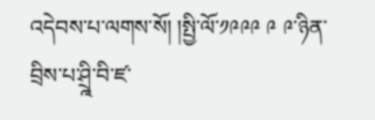འདེབས་པ་ལགས་སོ། །སྤྱི་ལོ་༡༩༩༩ ༩ ༩་ཉིན་བྲིས་པ་ཤྲྰི་བི་ཛ་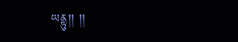ཡནྟུ།། །།